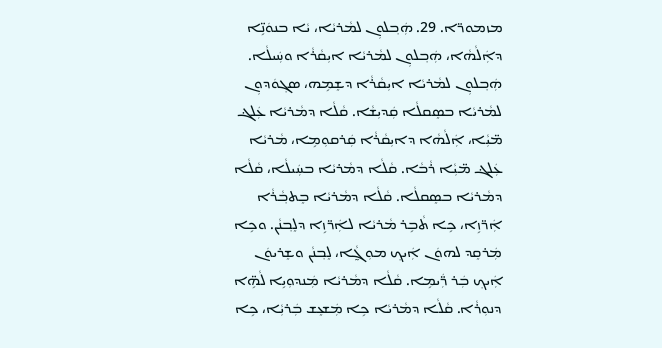ܡܙܡܘܪ̈ܐ. 29. ܗܲܒ݂ܠܘܼܢ ܠܡܵܪܝܵܐ، ܝܵܐ ܒܢܘܿܢܹ̈ܐ ܕܐܲܠܵܗܵܐ، ܗܲܒ݂ܠܘܼܢ ܠܡܵܪܝܵܐ ܐܝܼܩܵܪܵܐ ܘܚܲܝܠܵܐ. ܗܲܒ݂ܠܘܼܢ ܠܡܵܪܝܵܐ ܐܝܼܩܵܪܵܐ ܕܫܸܡܹܗ، ܣܓ݂ܘܿܕܘܼܢ ܠܡܵܪܝܵܐ ܒܣܸܩܠܵܐ ܩܲܕܝܼܫܵܐ. ܩܵܠܵܐ ܕܡܵܪܝܵܐ ܥܲܠܔ ܡ̈ܝܼܵܐ، ܐܲܠܵܗܵܐ ܕܐܝܼܩܵܪܵܐ ܩܲܪܩܘܼܡܹܐ، ܡܵܪܝܵܐ ܥܲܠܔ ܡ̈ܝܼܵܐ ܪܵܒܵܐ. ܩܵܠܵܐ ܕܡܵܪܝܵܐ ܒܚܲܝܠܵܐ، ܩܵܠܵܐ ܕܡܵܪܝܵܐ ܒܣܸܩܠܵܐ. ܩܵܠܵܐ ܕܡܵܪܝܵܐ ܒܸܬܒ݂ܵܪܵܐ ܐܲܪ̈ܙܹܐ، ܟܹܐ ܬܵܒܹܪ ܡܵܪܝܵܐ ܠܐܲܪ̈ܙܹܐ ܕܠܸܒ݂ܢܵܢ. ܘܟܹܐ ܡܲܪܩܸܕ ܠܗܘܿܢ ܐܲܝܟ݂ ܡܘܼܓ̰ܵܐ، ܠܸܒ݂ܢܵܢ ܘܫܸܪܝܘܿܢ ܐܲܝܟ݂ ܒܲܪ ܪ̈ܲܝܡܹܐ. ܩܵܠܵܐ ܕܡܵܪܝܵܐ ܡܲܢܕܘܼܝܹܐ ܠܵܗܹ̈ܐ ܕܢܘܼܪܵܐ. ܩܵܠܵܐ ܕܡܵܪܝܵܐ ܟܹܐ ܡܲܫܥܸܫ ܒܲܪܝܼܵܐ، ܟܹܐ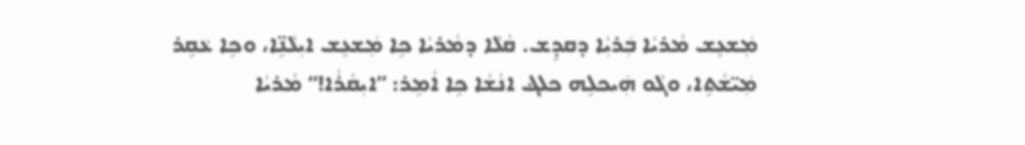ܡܲܫܥܸܫ ܡܵܪܝܵܐ ܒܲܪܝܼܵܐ ܕܩܕܸܫ. ܩܵܠܵܐ ܕܡܵܪܝܵܐ ܟܹܐ ܡܲܫܥܸܫ ܐܝܼܠܵܢܹ̈ܐ، ܘܟܹܐ ܥܵܩܹܪ ܡܲܝ̈ܫܵܬܹ‌ܐ، ܘܓܵܘ ܗܲܝܟܠܹܗ ܟܠܔ ܐܢܵܫܵܐ ܟܹܐ ܐܵܡܹܪ: ”ܐܝܼܩܵܪܵܐ!“ ܡܵܪܝܵܐ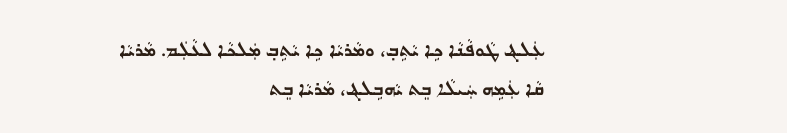ܥܲܠܔ ܛܵܘܦܵܢܵܐ ܟܹܐ ܝܵܬܹܒ݂، ܘܡܵܪܝܵܐ ܟܹܐ ܝܵܬܹܒ݂ ܡܲܠܟܵܐ ܠܥܵܠܲܡ. ܡܵܪܝܵܐ ܩܵܐ ܥܲܡܹܗ ܚܲܝܠܵܐ ܒܸܬ ܝܵܗܒܹܠܔ، ܡܵܪܝܵܐ ܒܸܬ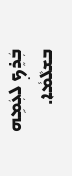ܒܲܪܸܟ݂ ܠܥܲܡܹܗ ܒܫܠܵܡܵܐ.